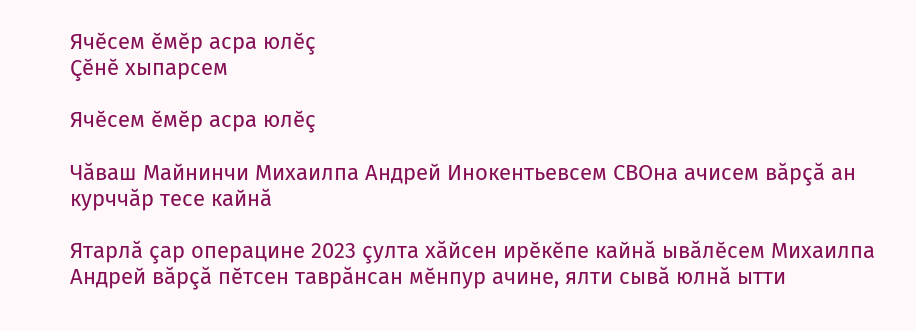Ячӗсем ӗмӗр асра юлӗç
Çӗнӗ хыпарсем

Ячӗсем ӗмӗр асра юлӗç

Чăваш Майнинчи Михаилпа Андрей Инокентьевсем СВОна ачисем вăрçă ан курччăр тесе кайнă

Ятарлă çар операцине 2023 çулта хăйсен ирӗкӗпе кайнă ывăлӗсем Михаилпа Андрей вăрçă пӗтсен таврăнсан мӗнпур ачине, ялти сывă юлнă ытти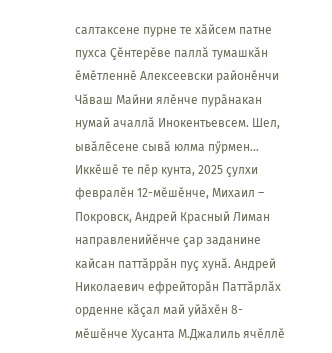салтаксене пурне те хăйсем патне пухса Çӗнтерӗве паллă тумашкăн ӗмӗтленнӗ Алексеевски районӗнчи Чăваш Майни ялӗнче пурăнакан нумай ачаллă Инокентьевсем. Шел, ывăлӗсене сывă юлма пӳрмен... Иккӗшӗ те пӗр кунта, 2025 çулхи февралӗн 12-мӗшӗнче, Михаил – Покровск, Андрей Красный Лиман направленийӗнче çар заданине кайсан паттăррăн пуç хунă. Андрей Николаевич ефрейторăн Паттăрлăх орденне кăçал май уйăхӗн 8-мӗшӗнче Хусанта М.Джалиль ячӗллӗ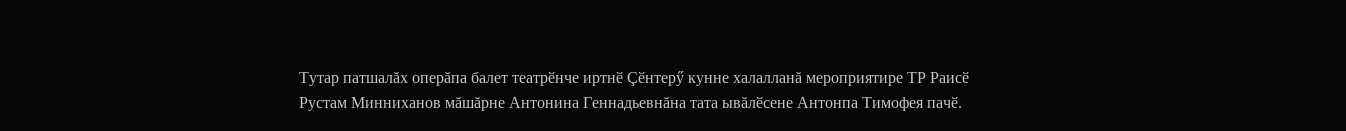Тутар патшалăх оперăпа балет театрӗнче иртнӗ Çӗнтерӳ кунне халалланă мероприятире ТР Раисӗ Рустам Минниханов мăшăрне Антонина Геннадьевнăна тата ывăлӗсене Антонпа Тимофея пачӗ.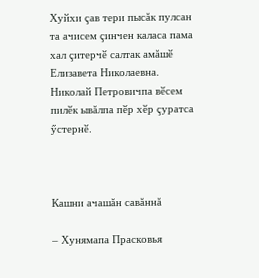Хуйхи çав тери пысăк пулсан та ачисем çинчен каласа пама хал çитерчӗ салтак амăшӗ Елизавета Николаевна. Николай Петровичпа вӗсем пилӗк ывăлпа пӗр хӗр çуратса ӳстернӗ.



Кашни ачашăн савăннă

– Хунямапа Прасковья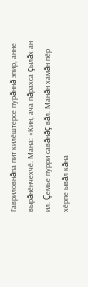Гавриловнăпа пит килӗштерсе пурăннă эпир, анне вырăнӗнчехчӗ. Мана: «Кин, ача пăрахса çылăх ан ил. Çемье пурри савăнăç вăл. Манăн хамăн пӗр хӗрпе ывăл кăна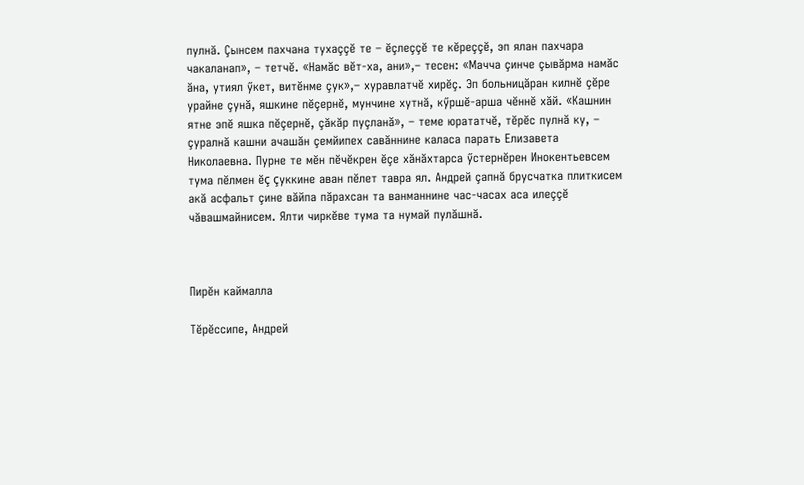пулнă. Çынсем пахчана тухаççӗ те – ӗçлеççӗ те кӗреççӗ, эп ялан пахчара чакаланап», – тетчӗ. «Намăс вӗт-ха, ани»,– тесен: «Мачча çинче çывăрма намăс ăна, утиял ӳкет, витӗнме çук»,– хуравлатчӗ хирӗç. Эп больницăран килнӗ çӗре урайне çунă, яшкине пӗçернӗ, мунчине хутнă, кӳршӗ-арша чӗннӗ хăй. «Кашнин ятне эпӗ яшка пӗçернӗ, çăкăр пуçланă», – теме юрататчӗ, тӗрӗс пулнă ку, – çуралнă кашни ачашăн çемйипех савăннине каласа парать Елизавета Николаевна. Пурне те мӗн пӗчӗкрен ӗçе хăнăхтарса ӳстернӗрен Инокентьевсем тума пӗлмен ӗç çуккине аван пӗлет тавра ял. Андрей çапнă брусчатка плиткисем акă асфальт çине вăйпа пăрахсан та ванманнине час-часах аса илеççӗ чăвашмайнисем. Ялти чиркӗве тума та нумай пулăшнă.



Пирӗн каймалла

Тӗрӗссипе, Андрей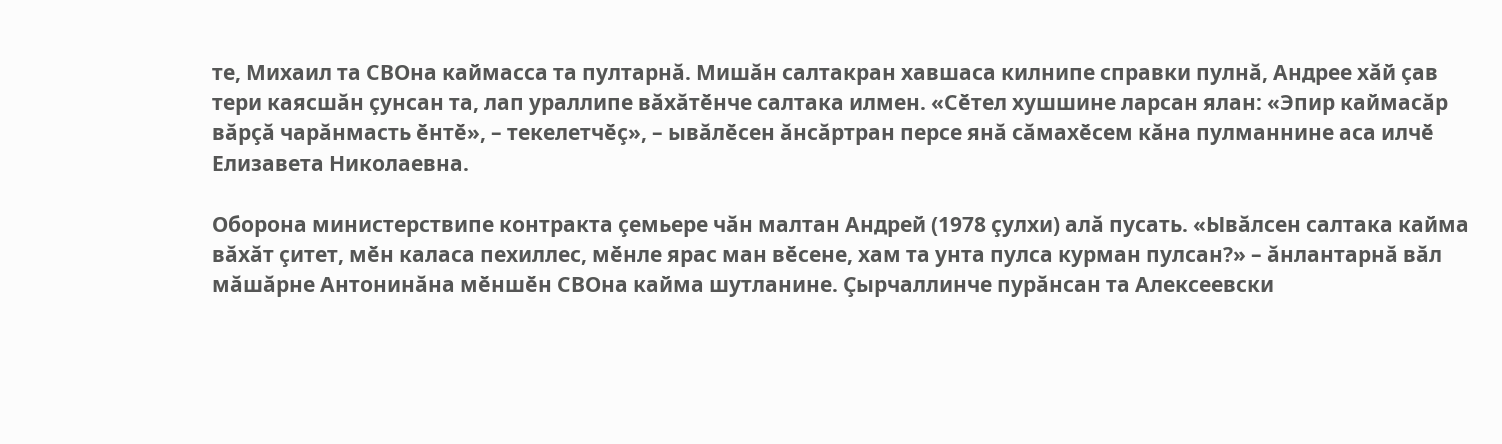те, Михаил та СВОна каймасса та пултарнă. Мишăн салтакран хавшаса килнипе справки пулнă, Андрее хăй çав тери каясшăн çунсан та, лап ураллипе вăхăтӗнче салтака илмен. «Сӗтел хушшине ларсан ялан: «Эпир каймасăр вăрçă чарăнмасть ӗнтӗ», – текелетчӗç», – ывăлӗсен ăнсăртран персе янă сăмахӗсем кăна пулманнине аса илчӗ Елизавета Николаевна.

Оборона министерствипе контракта çемьере чăн малтан Андрей (1978 çулхи) алă пусать. «Ывăлсен салтака кайма вăхăт çитет, мӗн каласа пехиллес, мӗнле ярас ман вӗсене, хам та унта пулса курман пулсан?» – ăнлантарнă вăл мăшăрне Антонинăна мӗншӗн СВОна кайма шутланине. Çырчаллинче пурăнсан та Алексеевски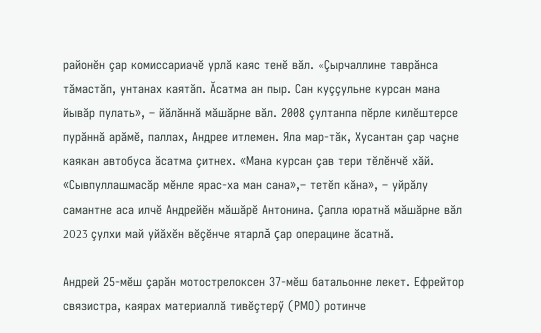районӗн çар комиссариачӗ урлă каяс тенӗ вăл. «Çырчаллине таврăнса тăмастăп, унтанах каятăп. Ăсатма ан пыр. Сан куççульне курсан мана йывăр пулать», – йăлăннă мăшăрне вăл. 2008 çултанпа пӗрле килӗштерсе пурăннă арăмӗ, паллах, Андрее итлемен. Яла мар-тăк, Хусантан çар чаçне каякан автобуса ăсатма çитнех. «Мана курсан çав тери тӗлӗнчӗ хăй. «Сывпуллашмасăр мӗнле ярас-ха ман сана»,– тетӗп кăна», – уйрăлу самантне аса илчӗ Андрейӗн мăшăрӗ Антонина. Çапла юратнă мăшăрне вăл 2023 çулхи май уйăхӗн вӗçӗнче ятарлă çар операцине ăсатнă.

Андрей 25-мӗш çарăн мотострелоксен 37-мӗш батальонне лекет. Ефрейтор связистра, каярах материаллă тивӗçтерӳ (РМО) ротинче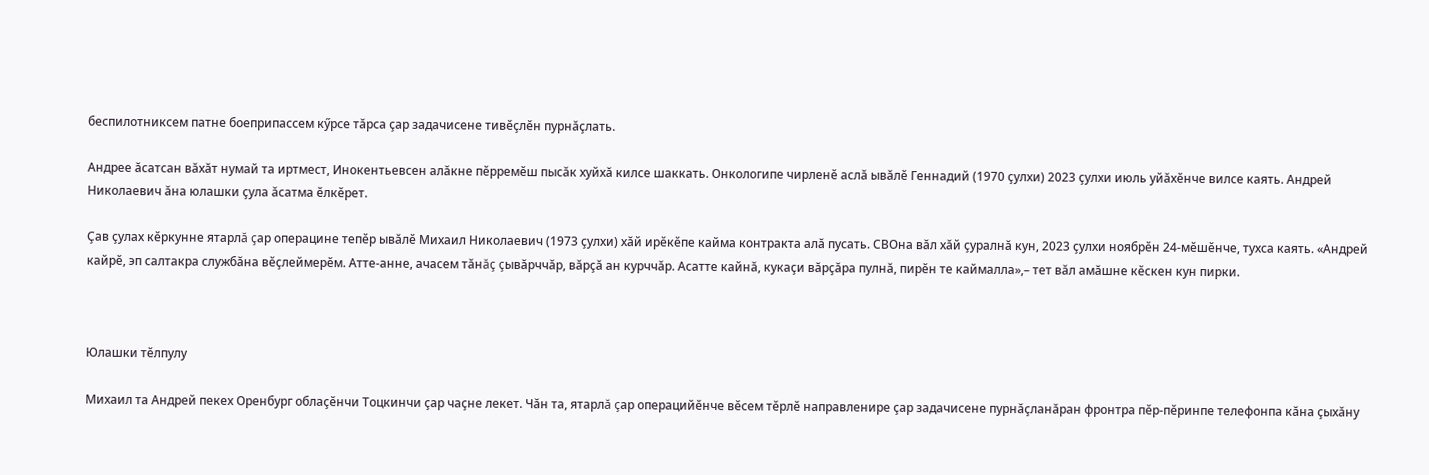беспилотниксем патне боеприпассем кӳрсе тăрса çар задачисене тивӗçлӗн пурнăçлать.

Андрее ăсатсан вăхăт нумай та иртмест, Инокентьевсен алăкне пӗрремӗш пысăк хуйхă килсе шаккать. Онкологипе чирленӗ аслă ывăлӗ Геннадий (1970 çулхи) 2023 çулхи июль уйăхӗнче вилсе каять. Андрей Николаевич ăна юлашки çула ăсатма ӗлкӗрет.

Çав çулах кӗркунне ятарлă çар операцине тепӗр ывăлӗ Михаил Николаевич (1973 çулхи) хăй ирӗкӗпе кайма контракта алă пусать. СВОна вăл хăй çуралнă кун, 2023 çулхи ноябрӗн 24-мӗшӗнче, тухса каять. «Андрей кайрӗ, эп салтакра службăна вӗçлеймерӗм. Атте-анне, ачасем тăнăç çывăрччăр, вăрçă ан курччăр. Асатте кайнă, кукаçи вăрçăра пулнă, пирӗн те каймалла»,– тет вăл амăшне кӗскен кун пирки.



Юлашки тӗлпулу

Михаил та Андрей пекех Оренбург облаçӗнчи Тоцкинчи çар чаçне лекет. Чăн та, ятарлă çар операцийӗнче вӗсем тӗрлӗ направленире çар задачисене пурнăçланăран фронтра пӗр-пӗринпе телефонпа кăна çыхăну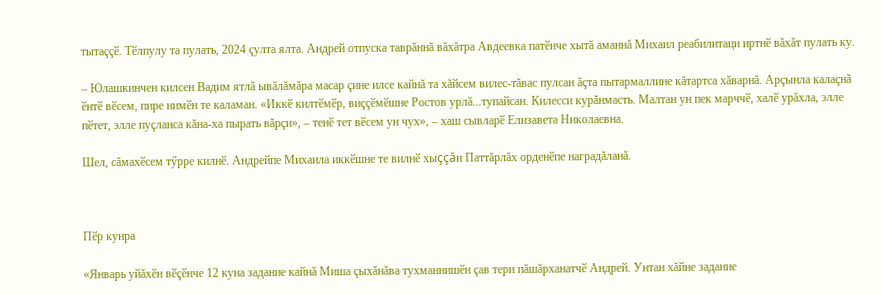тытаççӗ. Тӗлпулу та пулать, 2024 çулта ялта. Андрей отпуска таврăннă вăхăтра Авдеевка патӗнче хытă аманнă Михаил реабилитаци иртнӗ вăхăт пулать ку.

– Юлашкинчен килсен Вадим ятлă ывăлăмăра масар çине илсе кайнă та хăйсем вилес-тăвас пулсан ăçта пытармаллине кăтартса хăварнă. Арçынла калаçнă ӗнтӗ вӗсем, пире нимӗн те каламан. «Иккӗ килтӗмӗр, виççӗмӗшне Ростов урлă...тупайсан. Килесси курăнмасть. Малтан ун пек марччӗ, халӗ урăхла, элле пӗтет, элле пуçланса кăна-ха пырать вăрçи», – тенӗ тет вӗсем ун чух», – хаш сывларӗ Елизавета Николаевна.

Шел, сăмахӗсем тӳрре килнӗ. Андрейпе Михаила иккӗшне те вилнӗ хыççăн Паттăрлăх орденӗпе наградăланă.



Пӗр кунра

«Январь уйăхӗн вӗçӗнче 12 куна задание кайнă Миша çыхăнăва тухманнишӗн çав тери пăшăрханатчӗ Андрей. Унтан хăйне задание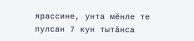ярассине, унта мӗнле те пулсан 7 кун тытăнса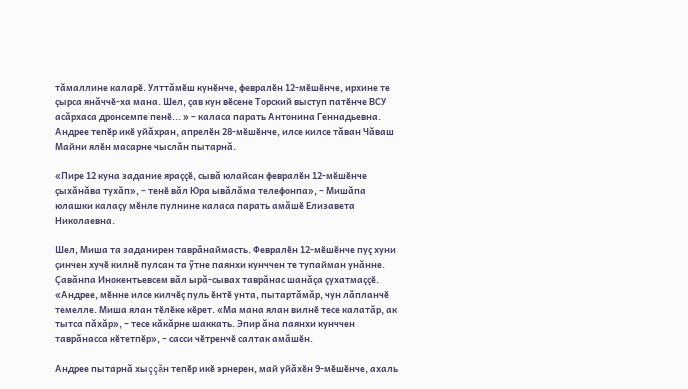тăмаллине каларӗ. Улттăмӗш кунӗнче, февралӗн 12-мӗшӗнче, ирхине те çырса янăччӗ-ха мана. Шел, çав кун вӗсене Торский выступ патӗнче ВСУ асăрхаса дронсемпе пенӗ... » – каласа парать Антонина Геннадьевна. Андрее тепӗр икӗ уйăхран, апрелӗн 28-мӗшӗнче, илсе килсе тăван Чăваш Майни ялӗн масарне чыслăн пытарнă.

«Пире 12 куна задание яраççӗ, сывă юлайсан февралӗн 12-мӗшӗнче çыхăнăва тухăп», – тенӗ вăл Юра ывăлăма телефонпа», – Мишăпа юлашки калаçу мӗнле пулнине каласа парать амăшӗ Елизавета Николаевна.

Шел, Миша та заданирен таврăнаймасть. Февралӗн 12-мӗшӗнче пуç хуни çинчен хучӗ килнӗ пулсан та ӳтне паянхи кунччен те тупайман унăнне. Çавăнпа Инокентьевсем вăл ырă-сывах таврăнас шанăçа çухатмаççӗ. «Андрее, мӗнне илсе килчӗç пуль ӗнтӗ унта, пытартăмăр, чун лăпланчӗ темелле. Миша ялан тӗлӗке кӗрет. «Ма мана ялан вилнӗ тесе калатăр, ак тытса пăхăр», – тесе кăкăрне шаккать. Эпир ăна паянхи кунччен таврăнасса кӗтетпӗр», – сасси чӗтренчӗ салтак амăшӗн.

Андрее пытарнă хыççăн тепӗр икӗ эрнерен, май уйăхӗн 9-мӗшӗнче, ахаль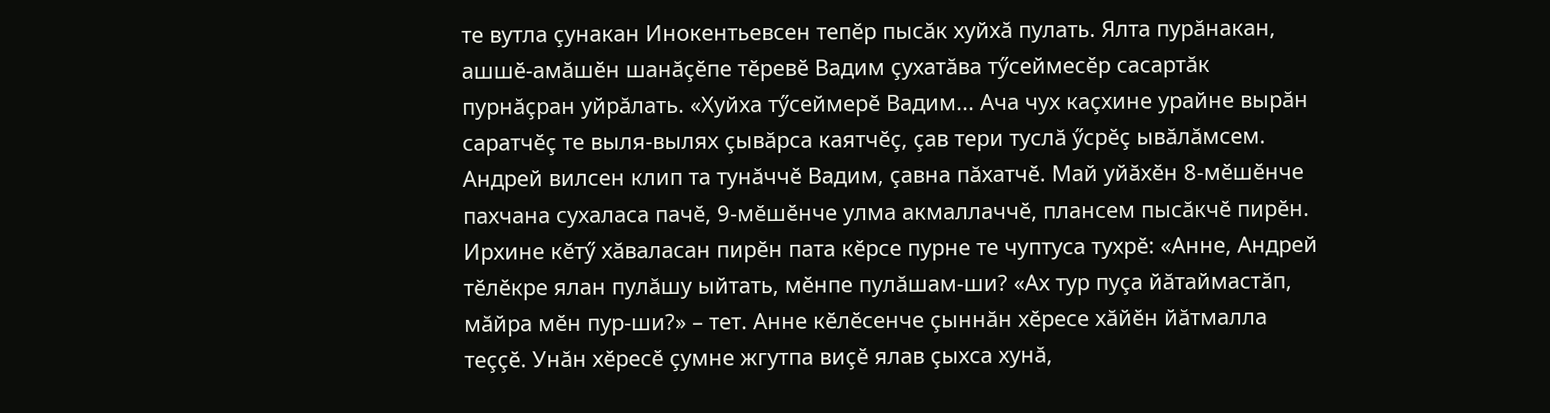те вутла çунакан Инокентьевсен тепӗр пысăк хуйхă пулать. Ялта пурăнакан, ашшӗ-амăшӗн шанăçӗпе тӗревӗ Вадим çухатăва тӳсеймесӗр сасартăк пурнăçран уйрăлать. «Хуйха тӳсеймерӗ Вадим... Ача чух каçхине урайне вырăн саратчӗç те выля-вылях çывăрса каятчӗç, çав тери туслă ӳсрӗç ывăлăмсем. Андрей вилсен клип та тунăччӗ Вадим, çавна пăхатчӗ. Май уйăхӗн 8-мӗшӗнче пахчана сухаласа пачӗ, 9-мӗшӗнче улма акмаллаччӗ, плансем пысăкчӗ пирӗн. Ирхине кӗтӳ хăваласан пирӗн пата кӗрсе пурне те чуптуса тухрӗ: «Анне, Андрей тӗлӗкре ялан пулăшу ыйтать, мӗнпе пулăшам-ши? «Ах тур пуçа йăтаймастăп, мăйра мӗн пур-ши?» – тет. Анне кӗлӗсенче çыннăн хӗресе хăйӗн йăтмалла теççӗ. Унăн хӗресӗ çумне жгутпа виçӗ ялав çыхса хунă,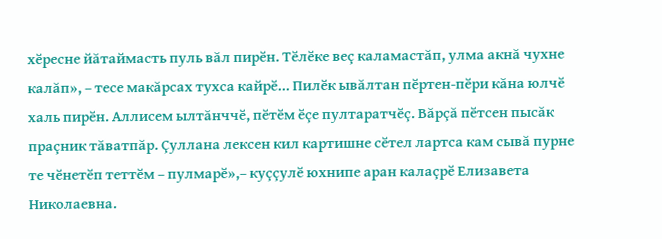хӗресне йăтаймасть пуль вăл пирӗн. Тӗлӗке веç каламастăп, улма акнă чухне калăп», – тесе макăрсах тухса кайрӗ... Пилӗк ывăлтан пӗртен-пӗри кăна юлчӗ халь пирӗн. Аллисем ылтăнччӗ, пӗтӗм ӗçе пултаратчӗç. Вăрçă пӗтсен пысăк праçник тăватпăр. Çуллана лексен кил картишне сӗтел лартса кам сывă пурне те чӗнетӗп теттӗм – пулмарӗ»,– куççулӗ юхнипе аран калаçрӗ Елизавета Николаевна.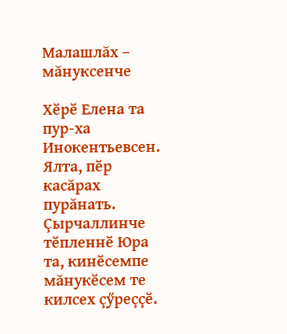Малашлăх – мăнуксенче

Хӗрӗ Елена та пур-ха Инокентьевсен. Ялта, пӗр касăрах пурăнать. Çырчаллинче тӗпленнӗ Юра та, кинӗсемпе мăнукӗсем те килсех çӳреççӗ.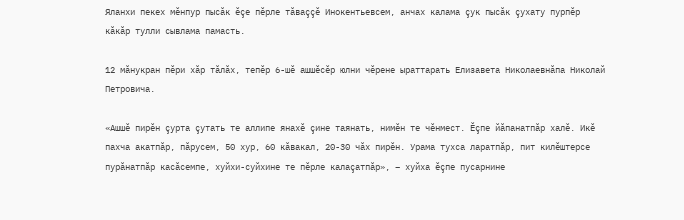Яланхи пекех мӗнпур пысăк ӗçе пӗрле тăваççӗ Инокентьевсем, анчах калама çук пысăк çухату пурпӗр кăкăр тулли сывлама памасть.

12 мăнукран пӗри хăр тăлăх, тепӗр 6-шӗ ашшӗсӗр юлни чӗрене ыраттарать Елизавета Николаевнăпа Николай Петровича.

«Ашшӗ пирӗн çурта çутать те аллипе янахӗ çине таянать, нимӗн те чӗнмест. Ӗçпе йăпанатпăр халӗ. Икӗ пахча акатпăр, пăрусем, 50 хур, 60 кăвакал, 20-30 чăх пирӗн. Урама тухса ларатпăр, пит килӗштерсе пурăнатпăр касăсемпе, хуйхи-суйхине те пӗрле калаçатпăр», – хуйха ӗçпе пусарнине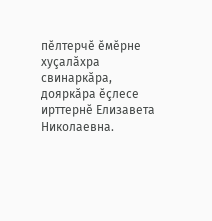пӗлтерчӗ ӗмӗрне хуçалăхра свинаркăра, дояркăра ӗçлесе ирттернӗ Елизавета Николаевна.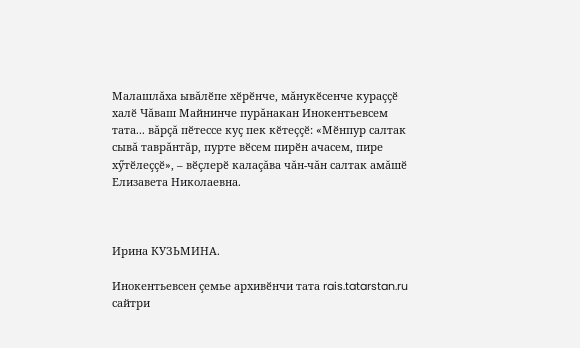Малашлăха ывăлӗпе хӗрӗнче, мăнукӗсенче кураççӗ халӗ Чăваш Майнинче пурăнакан Инокентьевсем тата... вăрçă пӗтессе куç пек кӗтеççӗ: «Мӗнпур салтак сывă таврăнтăр, пурте вӗсем пирӗн ачасем, пире хӳтӗлеççӗ», – вӗçлерӗ калаçăва чăн-чăн салтак амăшӗ Елизавета Николаевна.



Ирина КУЗЬМИНА.

Инокентьевсен çемье архивӗнчи тата rais.tatarstan.ru сайтри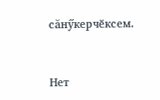сăнӳкерчӗксем.


Нет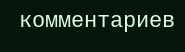комментариев